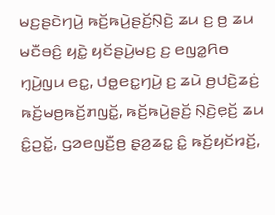ꤗꤢ꤬ꤔꤢꤧꤚꤣꤧ꤬ ꤒꤢꤩ꤬ꤒꤣꤧ꤬ꤔꤢꤩ꤬ꤡ꤫ꤢꤧ꤬ ꤘꤣ ꤢ꤬ ꤥ꤬ ꤘꤣ ꤗꤢꤪꤋꤢꤨ꤬ ꤟꤢꤧ꤭ ꤟꤢꤩꤔꤣꤧ꤬ꤗꤢ꤬ ꤢ꤬ ꤕꤜꤤ꤭ꤖꤥ ꤚ꤫ꤣꤧ꤬ꤜꤣ ꤕꤢ꤭, ꤓꤥ꤭ꤕꤢ꤭ꤚꤣꤧ꤬ ꤢ꤬ ꤘꤣꤧ ꤥ꤬ꤓꤢꤧ꤬ꤘꤢꤦ꤬ ꤒꤢꤩ꤬ꤗꤥ꤬ꤒꤢꤩ꤬ꤊꤜꤢꤩ꤭, ꤒꤢꤩ꤬ꤒꤣꤧ꤬ꤔꤢꤩ꤬ ꤡ꤫ꤢꤧ꤬ꤕ꤫ꤢꤩ꤬ ꤘꤣ ꤢꤨ꤭ꤑꤢꤩ꤭, ꤞꤤꤕꤜꤢꤪ꤬ꤥ꤬ ꤔ꤫ꤤ꤬ꤘꤢ꤭ ꤢꤨ꤭ ꤒꤢꤩ꤬ꤟꤢꤩꤙꤢꤩ꤬,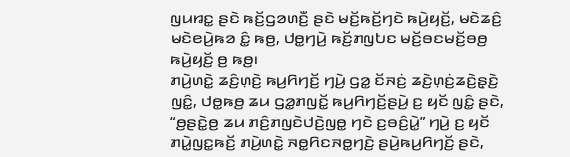ꤜꤣꤙꤢ꤭ ꤔꤢꤧ ꤒꤢꤩ꤬ꤞꤤꤛꤢꤪ꤬ ꤔꤢꤧ ꤗꤢꤩ꤬ꤒꤢꤩ꤬ꤚꤢꤧ ꤒꤣꤧ꤬ꤟꤢꤩ꤬, ꤗꤢꤧꤘꤢꤨ꤬ ꤗꤢꤧꤕꤣꤧ꤬ꤒꤤ ꤢꤨ꤭ ꤒꤥ꤬, ꤓꤥ꤭ꤚꤣꤧ꤬ ꤒꤢꤩ꤬ꤊꤜꤝꤢ ꤗꤢꤩ꤬ꤋꤢꤗꤢꤩ꤬ꤋꤥ꤬ ꤒꤣꤧ꤬ꤟꤢꤩ꤬ ꤥ꤬ ꤒꤥ꤬꤯
ꤊꤣꤧ꤬ꤛꤢꤧ꤭ ꤘꤢꤨ꤬ꤛ꤫ꤢꤧ꤬ ꤒꤣ꤬ꤖꤚꤢꤩ꤬ ꤚꤣꤧ꤬ ꤞꤤ꤭ ꤢꤩꤏꤢꤦ꤬ ꤘꤢꤧ꤬ꤛ꤫ꤢꤦ꤬ꤘꤢꤧ꤬ꤔ꤫ꤢꤧ꤬ ꤜꤢꤨ꤭, ꤓꤥ꤭ꤒꤥ꤬ ꤘꤣ ꤞꤤ꤭ꤊꤜꤢꤩ꤭ ꤒꤣ꤬ꤖꤚꤢꤩ꤬ꤔꤣꤧ꤬ ꤢ꤬ ꤟꤢꤩ ꤜꤢꤨ꤭ ꤔꤢꤧ, “ꤥ꤬ꤔꤢꤧ꤭ꤥ꤬ ꤘꤣ ꤊꤢꤨ꤬ꤊꤜꤢꤧꤓꤢꤧ꤬ꤜꤥ꤭ ꤚꤢꤧ ꤢ꤬ꤋꤢꤨ꤬ꤣꤧ꤭” ꤚꤣꤧ꤬ ꤢ꤬ ꤟꤢꤩ ꤊꤣꤧ꤭ꤜꤢ꤭ꤒꤢꤩ꤬ ꤊꤣꤧ꤬ꤛꤢꤧ꤭ ꤏꤥ꤭ꤖꤢꤏꤥ꤭ꤚꤢꤧ꤬ ꤔꤣꤧ꤬ꤒꤣ꤬ꤖꤚꤢꤩ꤬ ꤔꤢꤧ,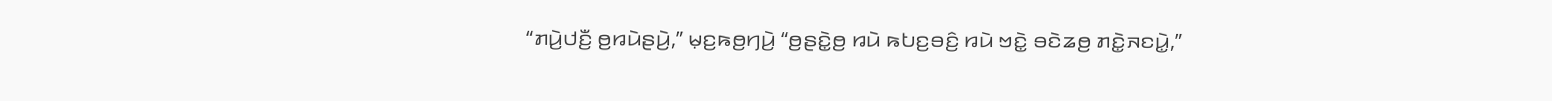“ꤊꤣꤧ꤬ꤓꤢꤪ꤬ ꤥ꤬ꤙꤣꤧꤔꤣꤧ꤬,” ꤗ꤫ꤢ꤬ꤒꤥ꤬ꤚꤣꤧ꤬ “ꤥ꤬ꤔꤢꤧ꤭ꤥ꤬ ꤙꤣꤧ ꤒꤝꤢ꤬ꤋꤢꤨ꤬ ꤙꤣꤧ ꤠꤢꤧ꤭ ꤋꤢꤧꤘꤥ꤬ ꤊꤢꤧ꤭ꤏꤢꤣꤧ꤭,”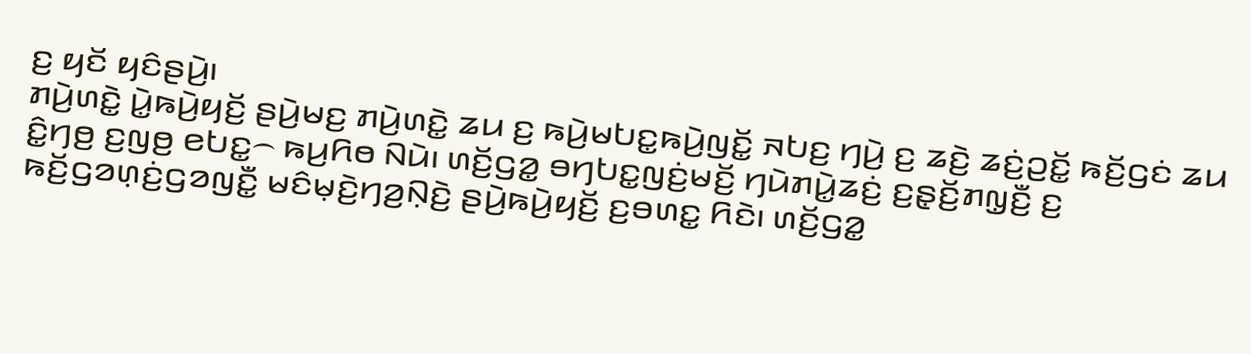ꤢ꤬ ꤟꤢꤩ ꤟꤢꤨꤔꤣꤧ꤬꤯
ꤊꤣꤧ꤬ꤛꤢꤧ꤭ ꤣꤧ꤭ꤒꤣꤧ꤬ꤟꤢꤩ꤬ ꤔꤣꤧ꤬ꤗꤢ꤬ ꤊꤣꤧ꤬ꤛꤢꤧ꤭ ꤘꤣ ꤢ꤬ ꤒꤣꤧ꤬ꤗꤝꤢ꤭ꤒꤣꤧ꤬ꤜꤢꤩ꤭ ꤏꤝꤢ꤬ ꤚꤣꤧ꤬ ꤢ꤬ ꤘꤢꤧ꤬ ꤘꤢꤦ꤬ꤑꤢꤩ꤭ ꤒꤢꤩ꤬ꤞꤢꤦ ꤘꤣ ꤢꤨ꤭ꤚꤥ꤬ ꤢ꤬ꤜꤥ꤬ ꤕꤝꤢ꤭꤮ ꤒꤣ꤬ꤖꤥ ꤡꤣꤧ꤯ ꤛꤢꤩ꤬ꤞꤤ꤭ ꤋꤚꤝꤢ꤭ꤜꤢꤦ꤬ꤗꤢꤩ꤬ ꤚꤣꤧꤊꤣꤧ꤭ꤘꤢꤦ꤬ ꤢ꤬ꤔ꤫ꤢꤩ꤬ꤊꤜ꤫ꤢꤪ꤬ ꤢ꤬ ꤒꤢꤩ꤬ꤞꤤꤛ꤫ꤢꤦ꤬ꤞꤤꤜꤢꤪ꤭ ꤗꤢꤨꤗ꤫ꤢꤧ꤬ꤚꤤ꤬ꤡ꤫ꤢꤧ꤬ ꤔꤣꤧ꤬ꤒꤣꤧ꤬ꤟꤢꤩ꤬ ꤢ꤬ꤋꤛꤢ꤭ ꤖꤢꤧ꤯ ꤛꤢꤩ꤬ꤞꤤ꤭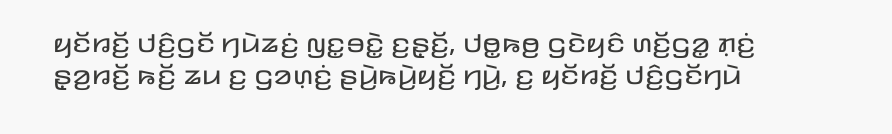ꤟꤢꤩꤙꤢꤩ꤬ ꤓꤢꤨ꤬ꤞꤢꤩ ꤚꤣꤧꤘꤢꤦ꤬ ꤜꤢ꤭ꤋꤢꤧ꤭ ꤢ꤬ꤔ꤫ꤢꤩ꤬, ꤓꤥ꤭ꤒꤥ꤬ ꤞꤢꤧꤟꤢꤨ ꤛꤢꤩ꤬ꤞꤤ꤭ ꤊ꤫ꤢꤦ꤬ ꤔ꤫ꤤ꤬ꤙꤢꤩ꤬ ꤒꤢꤩ꤬ ꤘꤣ ꤢ꤬ ꤞꤤꤛ꤫ꤢꤦ꤬ ꤔꤣꤧ꤬ꤒꤣꤧ꤬ꤟꤢꤩ꤬ ꤚꤣꤧ꤬, ꤢ꤬ ꤟꤢꤩꤙꤢꤩ꤬ ꤓꤢꤨ꤬ꤞꤢꤩꤚꤣꤧ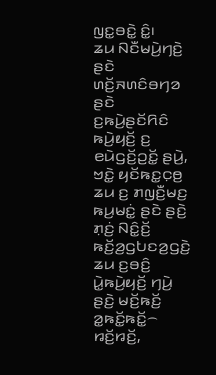ꤜꤢ꤭ꤋꤢꤧ꤭ ꤢꤨ꤭꤯
ꤘꤣ ꤡꤢꤪꤗꤣꤧ꤬ꤚꤢꤧ꤬ ꤔꤢꤧ ꤛꤢꤩ꤬ꤏꤛꤢꤨꤋꤚꤤ ꤔꤢꤧ ꤢ꤬ꤒꤣꤧ꤬ꤔꤢꤩꤖꤢꤨ ꤒꤣꤧ꤬ꤟꤢꤩ꤬ ꤢ꤬ ꤕꤣꤧꤞꤢꤩ꤬ꤑꤢꤩ꤭ ꤔꤣꤧ꤬, ꤠꤢꤧ꤭ ꤟꤢꤩꤒꤢ꤭ꤍ꤫ꤥ꤬ ꤘꤣ ꤢ꤬ ꤊꤜꤢꤪ꤬ꤗꤢ꤬ ꤒꤣ꤬ꤗꤢꤦ꤭ ꤔꤢꤧ ꤔꤢꤧ꤬ ꤊ꤫ꤢꤦ꤬ ꤡꤢꤨ꤭ꤢꤩ꤬ ꤒꤢꤩ꤬ꤤ꤬ꤞꤝꤢꤤ꤬ꤞꤢꤧ꤬ ꤘꤣ ꤢ꤬ꤋꤢꤨ꤬ ꤣꤧ꤭ꤒꤣꤧ꤬ꤟꤢꤩ꤬ ꤚꤣꤧ꤬ ꤔꤢꤧ꤬ ꤗꤢꤩ꤬ꤒꤢꤩ꤬ ꤤ꤭ꤒꤢꤩ꤭ꤒꤢꤩ꤭꤮ ꤙꤢꤩ꤬ꤙꤢꤩ꤬,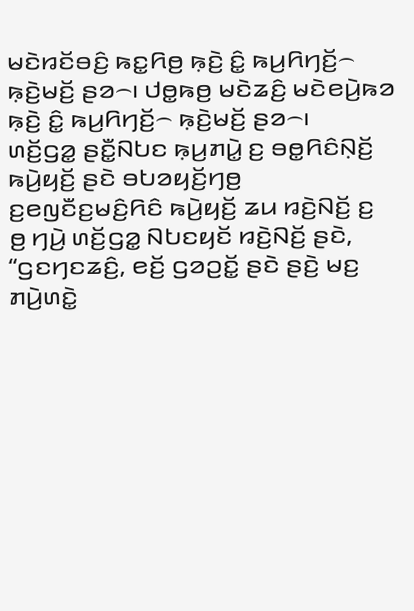ꤗꤢꤧꤙꤢꤩꤋꤢꤨ꤬ ꤒꤢ꤭ꤖꤥ꤬ ꤒ꤫ꤢꤧ꤬ ꤢꤨ꤭ ꤒꤣ꤬ꤖꤚꤢꤩ꤬꤮ ꤒ꤫ꤢꤧ꤬ꤗꤢꤩ꤬ ꤔꤤ꤮꤯ ꤓꤥ꤭ꤒꤥ꤬ ꤗꤢꤧꤘꤢꤨ꤬ ꤗꤢꤧꤕꤣꤧ꤬ꤒꤤ ꤒ꤫ꤢꤧ꤬ ꤢꤨ꤭ ꤒꤣ꤬ꤖꤚꤢꤩ꤬꤮ ꤒ꤫ꤢꤧ꤬ꤗꤢꤩ꤬ ꤔꤤ꤮꤯
ꤛꤢꤩ꤬ꤞꤤ꤭ ꤔꤢꤪ꤭ꤡꤝꤢ ꤒ꤫ꤣ꤬ꤊꤣꤧ꤭ ꤢ꤬ ꤋꤥ꤭ꤖꤢꤨꤡ꤫ꤢꤩ꤬ ꤒꤣꤧ꤬ꤟꤢꤩ꤬ ꤔꤢꤧ ꤋꤝꤤꤟꤢꤩ꤬ꤚꤥ꤬ ꤢ꤬ꤕꤜꤢꤪꤢ꤬ꤗꤢꤨ꤬ꤖꤢꤨ ꤒꤣꤧ꤬ꤟꤢꤩ꤬ ꤘꤣ ꤙꤢꤧ꤬ꤡꤢꤩ꤬ ꤢ꤬ ꤥ꤬ ꤚꤣꤧ꤬ ꤛꤢꤩ꤬ꤞꤤ꤭ ꤡꤝꤢꤟꤢꤩ ꤙꤢꤧ꤬ꤡꤢꤩ꤬ ꤔꤢꤧ, “ꤞꤢꤚꤢꤘꤢꤨ꤬, ꤕꤢꤩ꤬ ꤞꤤꤑꤢꤩ꤭ ꤔꤢꤧ ꤔꤢꤧ꤬ ꤗꤢ꤬ ꤊꤣꤧ꤬ꤛꤢꤧ꤭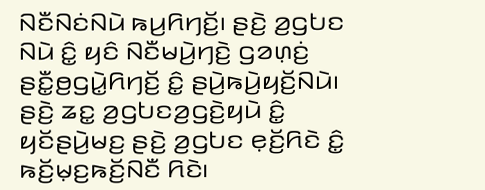ꤡꤢꤪꤡꤢꤦꤡꤣꤧ ꤒꤣ꤬ꤖꤚꤢꤩ꤬꤯ ꤔꤢꤧ꤬ ꤤ꤬ꤞꤝꤢ ꤡꤣꤧ ꤢꤨ꤭ ꤟꤢꤨ ꤡꤢꤪꤗꤣꤧ꤬ꤚꤢꤧ꤬ ꤞꤤꤛ꤫ꤢꤦ꤬ ꤔꤢꤪ꤭ꤥ꤬ꤞꤣꤧ꤭ꤖꤚꤢꤩ꤬ ꤢꤨ꤭ ꤔꤣꤧ꤬ꤒꤣꤧ꤬ꤟꤢꤩ꤬ꤡꤣꤧ꤯ ꤔꤢꤧ꤬ ꤘꤢ꤭ ꤤ꤬ꤞꤝꤢꤤ꤬ꤞꤢꤧ꤬ꤟꤣꤧ ꤢꤨ꤭ ꤟꤢꤩꤔꤣꤧ꤬ꤗꤢ꤬ ꤔꤢꤧ꤬ ꤤ꤬ꤞꤝꤢ ꤕ꤫ꤢꤩ꤬ꤖꤢꤧ ꤢꤨ꤭ ꤒꤢꤩ꤬ꤗ꤫ꤢ꤬ꤒꤢꤩ꤬ꤡꤢꤪ ꤖꤢꤧ꤯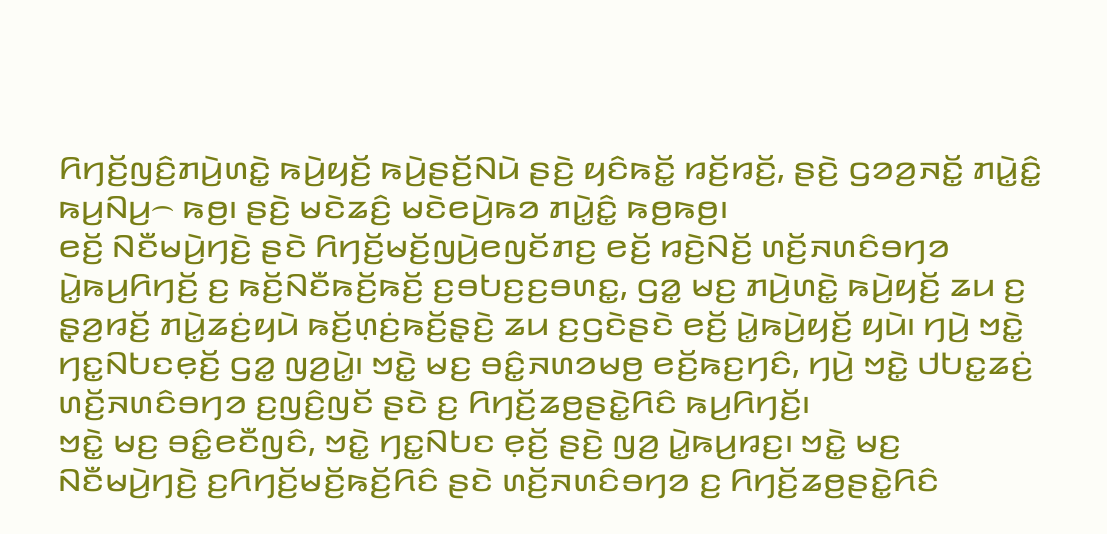ꤖꤚꤢꤩ꤬ꤜꤢꤨ꤬ꤊꤣꤧ꤬ꤛꤢꤧ꤭ ꤒꤣꤧ꤬ꤟꤢꤩ꤬ ꤒꤣꤧ꤬ꤔꤢꤩ꤬ꤡꤣꤧ ꤔꤢꤧ꤬ ꤟꤢꤨꤒꤢꤩ꤭ ꤙꤢꤩ꤬ꤙꤢꤩ꤬, ꤔꤢꤧ꤬ ꤞꤤꤤ꤬ꤏꤢꤩ꤭ ꤊꤣꤧ꤭ꤢꤨ꤭ ꤒꤣ꤬ꤡꤣ꤬꤮ ꤒꤥ꤬꤯ ꤔꤢꤧ꤬ ꤗꤢꤧꤘꤢꤨ꤬ ꤗꤢꤧꤕꤣꤧ꤬ꤒꤤ ꤊꤣꤧ꤭ꤢꤨ꤭ ꤒꤥ꤬ꤒꤥ꤬꤯
ꤕꤢꤩ꤬ ꤡꤢꤪꤗꤣꤧ꤬ꤚꤢꤧ꤬ ꤔꤢꤧ ꤖꤚꤢꤩ꤬ꤗꤢꤩ꤬ꤜꤣꤧ꤬ꤕꤜꤢꤩꤊꤢ꤬ ꤕꤢꤩ꤬ ꤙꤢꤧ꤬ꤡꤢꤩ꤬ ꤛꤢꤩ꤬ꤏꤛꤢꤨꤋꤚꤤ ꤣꤧ꤭ꤒꤣ꤬ꤖꤚꤢꤩ꤬ ꤢ꤬ ꤒꤢꤩ꤬ꤡꤢꤪꤒꤢꤩ꤬ꤒꤢꤩ꤬ ꤢ꤬ꤋꤝꤢ꤬ꤢ꤬ꤋꤛꤢ꤭, ꤞꤤ꤭ ꤗꤢ꤬ ꤊꤣꤧ꤬ꤛꤢꤧ꤭ ꤒꤣꤧ꤬ꤟꤢꤩ꤬ ꤘꤣ ꤢ꤬ ꤔ꤫ꤤ꤬ꤙꤢꤩ꤬ ꤊꤣꤧ꤭ꤘꤢꤦ꤬ꤟꤣꤧ ꤒꤢꤩ꤬ꤛ꤫ꤢꤦ꤬ꤒꤢꤩ꤬ꤔ꤫ꤢꤧ꤬ ꤘꤣ ꤢ꤬ꤞꤢꤧꤔꤢꤧ ꤕꤢꤩ꤬ ꤣꤧ꤭ꤒꤣꤧ꤬ꤟꤢꤩ꤬ ꤟꤣꤧ꤯ ꤚꤣꤧ꤬ ꤠꤢꤧ꤭ ꤚꤢ꤭ꤡꤝꤢꤕ꤫ꤢꤩ꤬ ꤞꤤ꤭ ꤜꤤ꤬ꤣꤧ꤭꤯ ꤠꤢꤧ꤭ ꤗꤢ꤬ ꤋꤢꤨ꤭ꤏꤛꤤꤗꤥ꤬ ꤕꤢꤩ꤬ꤒꤢ꤬ꤚꤢꤨ, ꤚꤣꤧ꤬ ꤠꤢꤧ꤭ ꤓꤝꤢ꤭ꤘꤢꤦ꤬ ꤛꤢꤩ꤬ꤏꤛꤢꤨꤋꤚꤤ ꤢ꤬ꤜꤢꤨ꤬ꤜꤢꤩ ꤔꤢꤧ ꤢ꤬ ꤖꤚꤢꤩ꤬ꤘꤥ꤬ꤔꤢꤧ꤭ꤖꤢꤨ ꤒꤣ꤬ꤖꤚꤢꤩ꤬꤯
ꤠꤢꤧ꤭ ꤗꤢ꤬ ꤋꤢꤨ꤭ꤕꤢꤪꤜꤢꤨ, ꤠꤢꤧ꤭ ꤚꤢ꤭ꤡꤝꤢ ꤕ꤫ꤢꤩ꤬ ꤔꤢꤧ꤬ ꤜꤤ꤬ ꤣꤧ꤭ꤒꤣ꤬ꤙꤢ꤬꤯ ꤠꤢꤧ꤭ ꤗꤢ꤬ ꤡꤢꤪꤗꤣꤧ꤬ꤚꤢꤧ꤬ ꤢ꤬ꤖꤚꤢꤩ꤬ꤗꤢꤩ꤬ꤒꤢꤩ꤬ꤖꤢꤨ ꤔꤢꤧ ꤛꤢꤩ꤬ꤏꤛꤢꤨꤋꤚꤤ ꤢ꤬ ꤖꤚꤢꤩ꤬ꤘꤥ꤬ꤔꤢꤧ꤭ꤖꤢꤨ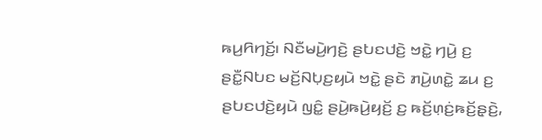ꤒꤣ꤬ꤖꤚꤢꤩ꤬꤯ ꤡꤢꤪꤗꤣꤧ꤬ꤚꤢꤧ꤬ ꤔꤝꤢꤓꤢꤧ꤬ ꤠꤢꤧ꤭ ꤚꤣꤧ꤬ ꤢ꤬ ꤔꤢꤪ꤭ꤡꤝꤢ ꤗꤢꤩ꤬ꤡꤝ꤫ꤢ꤬ꤟꤣꤧ ꤠꤢꤧ꤭ ꤔꤢꤧ ꤊꤣꤧ꤬ꤛꤢꤧ꤭ ꤘꤣ ꤢ꤬ ꤔꤝꤢꤓꤢꤧ꤬ꤟꤣꤧ ꤜꤢꤨ꤭ ꤔꤣꤧ꤬ꤒꤣꤧ꤬ꤟꤢꤩ꤬ ꤢ꤬ ꤒꤢꤩ꤬ꤛ꤫ꤢꤦ꤬ꤒꤢꤩ꤬ꤔ꤫ꤢꤧ꤬,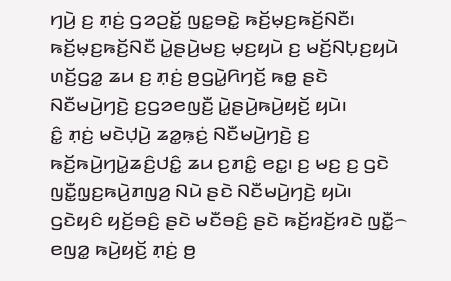ꤚꤣꤧ꤬ ꤢ꤬ ꤊ꤫ꤢꤦ꤬ ꤞꤤꤑꤢꤩ꤭ ꤜꤢ꤭ꤋꤢꤧ꤭ ꤒꤢꤩ꤬ꤗ꤫ꤢ꤬ꤒꤢꤩ꤬ꤡꤢꤪ꤯ ꤒꤢꤩ꤬ꤗ꤫ꤢ꤬ꤒꤢꤩ꤬ꤡꤢꤪ ꤣꤧ꤭ꤔꤣꤧ꤬ꤗꤢ꤬ ꤗ꤫ꤢ꤬ꤟꤣꤧ ꤢ꤬ ꤗꤢꤩ꤬ꤡꤝ꤫ꤢ꤬ꤟꤣꤧ ꤛꤢꤩ꤬ꤞꤤ꤭ ꤘꤣ ꤢ꤬ ꤊ꤫ꤢꤦ꤬ ꤥ꤬ꤞꤣꤧ꤭ꤖꤚꤢꤩ꤬ ꤒꤥ꤭ ꤔꤢꤧ ꤡꤢꤪꤗꤣꤧ꤬ꤚꤢꤧ꤬ ꤢ꤬ꤞꤤꤕꤜꤢꤪ꤬ ꤣꤧ꤭ꤔꤣꤧ꤬ꤒꤣꤧ꤬ꤟꤢꤩ꤬ ꤟꤣꤧ꤯
ꤢꤨ꤭ ꤊ꤫ꤢꤦ꤬ ꤗꤢꤧꤓ꤫ꤣꤧ꤬ ꤘꤤ꤭ꤒ꤫ꤢꤦ꤬ ꤡꤢꤪꤗꤣꤧ꤬ꤚꤢꤧ꤬ ꤢ꤬ ꤒꤢꤩ꤬ꤒꤣꤧ꤬ꤚꤣꤧ꤭ꤘꤢꤨ꤬ꤓꤢꤨ꤭ ꤘꤣ ꤢ꤬ꤊꤢꤨ꤭ ꤕꤢ꤭꤯ ꤢ꤬ ꤗꤢ꤬ ꤢ꤬ ꤞꤢꤧ ꤜꤢꤪ꤭ꤜ꤫ꤢ꤬ꤒꤣꤧ꤬ꤊꤜꤤ꤬ ꤡꤣꤧ ꤔꤢꤧ ꤡꤢꤪꤗꤣꤧ꤬ꤚꤢꤧ꤬ ꤟꤣꤧ꤯ ꤞꤢꤧꤟꤢꤨ ꤟꤢꤩ꤬ꤋꤢꤨ꤬ ꤔꤢꤧ ꤗꤢꤪꤋꤢꤨ꤬ ꤔꤢꤧ ꤒꤢꤩ꤬ꤙꤢꤩ꤬ꤙꤢꤧ ꤜꤢꤪ꤭꤮ ꤕꤜꤤ꤭ ꤒꤣꤧ꤬ꤟꤢꤩ꤬ ꤊ꤫ꤢꤦ꤬ ꤥ꤬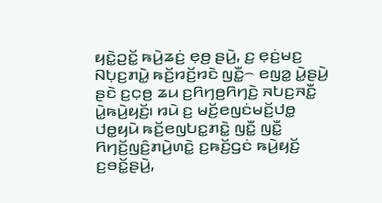ꤟꤢꤧ꤭ꤑꤢꤩ꤭ ꤒꤣꤧ꤬ꤘꤢꤦ꤬ ꤕ꤫ꤥ꤬ ꤔꤣꤧ꤬, ꤢ꤬ ꤕ꤫ꤢꤦ꤬ꤗꤢ꤬ ꤡꤝ꤫ꤢ꤬ꤊꤣꤧ꤭ ꤒꤢꤩ꤬ꤙꤢꤩ꤬ꤙꤢꤧ ꤜꤢꤪ꤭꤮ ꤕꤜꤤ꤭ ꤣꤧ꤭ꤔꤣꤧ꤬ ꤔꤢꤧ ꤢ꤬ꤍ꤫ꤥ꤬ ꤘꤣ ꤢ꤬ꤖꤚꤥ꤬ꤖꤚꤢꤧ꤬ ꤏꤝꤢ꤬ꤏꤢꤪ꤭ ꤣꤧ꤭ꤒꤣꤧ꤬ꤟꤢꤩ꤬꤯ ꤙꤣꤧ ꤢ꤬ ꤗꤢꤩ꤬ꤕꤜꤢꤦꤗꤢꤩ꤬ꤓꤥ꤭ ꤓꤥ꤭ꤟꤣꤧ ꤒꤢꤩ꤬ꤕꤜꤝꤢ꤭ꤊꤢꤧ꤭ ꤜꤢꤪ꤭ ꤜꤢꤪ꤭ ꤖꤚꤢꤩ꤬ꤜꤢꤨ꤬ꤊꤣꤧ꤬ꤛꤢꤧ꤭ ꤢ꤬ꤒꤢꤩ꤬ꤞꤢꤦ ꤒꤣꤧ꤬ꤟꤢꤩ꤬ ꤢ꤬ꤋꤢꤩ꤭ꤔꤣꤧ꤬,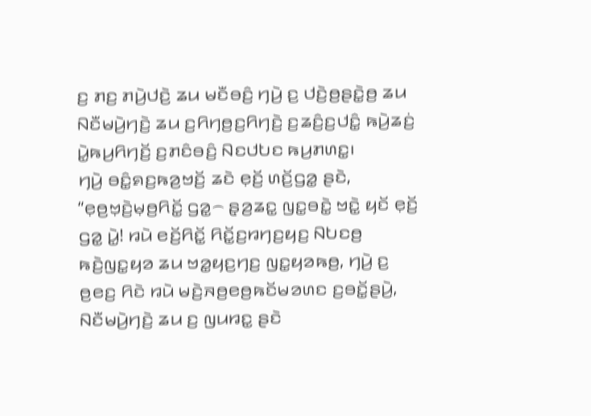ꤢ꤬ ꤊꤢ꤬ ꤊꤣꤧ꤬ꤓꤢꤧ꤬ ꤘꤣ ꤗꤢꤪꤋꤢꤨ꤬ ꤚꤣꤧ꤬ ꤢ꤬ ꤓꤢꤧ꤬ꤥ꤬ꤔꤢꤧ꤭ꤥ꤬ ꤘꤣ ꤡꤢꤪꤗꤣꤧ꤬ꤚꤢꤧ꤬ ꤘꤣ ꤢ꤬ꤖꤚꤥ꤬ꤢ꤬ꤖꤚꤢꤧ꤬ ꤢ꤬ꤘꤢꤨ꤬ꤢ꤬ꤓꤢꤨ꤭ ꤒꤣꤧ꤬ꤘꤢꤦ꤬ ꤣꤧ꤭ꤒꤣ꤬ꤖꤚꤢꤩ꤬ ꤢ꤬ꤊꤢꤨꤋꤢꤨ꤬ ꤡꤢꤓꤝꤢ ꤒꤣ꤬ꤊꤛꤢ꤭꤯
ꤚꤣꤧ꤬ ꤋꤢꤨ꤭ꤎꤢ꤬ꤒꤤ꤬ꤠꤢꤩ꤬ ꤘꤢꤧ ꤕ꤫ꤢꤩ꤬ ꤛꤢꤩ꤬ꤞꤤ꤭ ꤔꤢꤧ, “ꤕ꤫ꤥ꤬ꤠ꤫ꤢꤧ꤬ꤗ꤫ꤥ꤬ꤖꤢꤩ꤭ ꤞꤤ꤭꤮ ꤔ꤫ꤤ꤬ꤘꤢ꤭ ꤜꤢ꤭ꤋꤢꤧ꤭ ꤠꤢꤧ꤭ ꤟꤢꤩ ꤕ꤫ꤢꤩ꤬ ꤞꤤ꤭ ꤣꤧ꤭! ꤙꤣꤧ ꤕꤢꤩ꤬ꤖꤢꤩ꤭ ꤖꤢꤩ꤭ꤢ꤬ꤙꤚꤢ꤬ꤟꤢ꤬ ꤡꤝꤢꤥ꤬ ꤒꤢꤧ꤬ꤜꤢ꤭ꤟꤤ ꤘꤣ ꤠꤤ꤭ꤟꤢ꤬ꤚꤢ꤬ ꤜꤢ꤭ꤟꤤꤒꤥ꤬, ꤚꤣꤧ꤬ ꤢ꤬ ꤥ꤬ꤕꤢ꤬ ꤖꤢꤧ ꤙꤣꤧ ꤗꤢꤧ꤬ꤏꤥ꤬ꤕꤥ꤬ꤒꤢꤩꤗꤤꤛꤢ ꤢ꤬ꤋꤢꤩ꤭ꤔꤣꤧ꤬, ꤡꤢꤪꤗꤣꤧ꤬ꤚꤢꤧ꤬ ꤘꤣ ꤢ꤬ ꤜꤣꤙꤢ꤭ ꤔꤢꤧ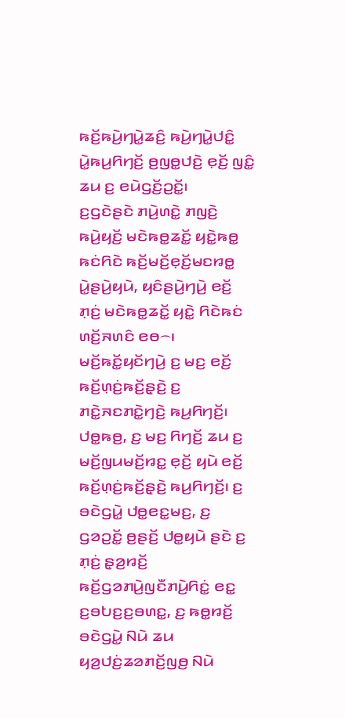ꤒꤢꤩ꤬ꤒꤣꤧ꤬ꤚꤣꤧ꤭ꤘꤢꤨ꤬ ꤒꤣꤧ꤬ꤚꤣꤧ꤭ꤓꤢꤨ꤭ ꤣꤧ꤭ꤒꤣ꤬ꤖꤚꤢꤩ꤬ ꤥ꤬ꤜꤥ꤭ꤓꤢꤧ꤬ ꤕ꤫ꤢꤩ꤬ ꤜꤢꤨ꤭ ꤘꤣ ꤢ꤬ ꤕꤣꤧꤞꤢꤩ꤬ꤑꤢꤩ꤭꤯
ꤢ꤬ꤞꤢꤧꤔꤢꤧ ꤊꤣꤧ꤬ꤛꤢꤧ꤭ ꤊꤜꤢꤧ꤬ ꤒꤣꤧ꤬ꤟꤢꤩ꤬ ꤗꤢꤧꤒꤥ꤭ꤘꤢꤩ꤭ ꤟꤢꤧ꤭ꤒꤥ꤭ ꤒꤢꤦꤖꤢꤧ ꤒꤢꤩ꤬ꤗꤢꤩ꤬ꤕ꤫ꤢꤩ꤬ꤗꤢꤙꤥ꤭ ꤣꤧ꤭ꤔꤣꤧ꤬ꤟꤣꤧ, ꤟꤢꤨꤔꤣꤧ꤬ꤚꤣꤧ꤬ ꤕꤢꤩ꤬ ꤊ꤫ꤢꤦ꤬ ꤗꤢꤧꤒꤥ꤭ꤘꤢꤩ꤭ ꤟꤢꤧ꤭ ꤖꤢꤧꤒꤢꤦ ꤛꤢꤩ꤬ꤏꤛꤢꤨ ꤕꤥ꤮꤯ ꤗꤢꤩ꤬ꤒꤢꤩ꤭ꤟꤢꤩꤚꤣꤧ꤬ ꤢ꤬ ꤗꤢ꤬ ꤕꤢꤩ꤬ ꤒꤢꤩ꤬ꤛ꤫ꤢꤦ꤬ꤒꤢꤩ꤬ꤔ꤫ꤢꤧ꤬ ꤢ꤬ ꤊꤢꤧ꤭ꤏꤢꤊꤢꤧ꤭ꤚꤢꤧ꤬ ꤒꤣ꤬ꤖꤚꤢꤩ꤬꤯ ꤓꤥ꤭ꤒꤥ꤬, ꤢ꤬ ꤗꤢ꤬ ꤖꤚꤢꤩ꤬ ꤘꤣ ꤢ꤬ ꤗꤢꤩ꤬ꤜꤣꤗꤢꤩ꤬ꤙꤢ꤭ ꤕ꤫ꤢꤩ꤬ ꤟꤣꤧ ꤕꤢꤩ꤬ ꤒꤢꤩ꤬ꤛ꤫ꤢꤦ꤬ꤒꤢꤩ꤬ꤔ꤫ꤢꤧ꤬ ꤒꤣ꤬ꤖꤚꤢꤩ꤬꤯ ꤢ꤬ ꤋꤢꤧꤞꤣꤧ꤭ ꤓꤥ꤭ꤕꤢ꤭ꤗꤢ꤬, ꤢ꤬ ꤞꤤꤑꤢꤩ꤭ ꤥ꤬ꤔꤢꤩ꤬ ꤓꤥ꤭ꤟꤣꤧ ꤔꤢꤧ ꤢ꤬ ꤊ꤫ꤢꤦ꤬ ꤔ꤫ꤤ꤬ꤙꤢꤩ꤬ ꤒꤢꤩ꤬ꤞꤤꤊꤣꤧ꤬ꤜꤢꤪꤊꤣꤧ꤬ꤖꤢꤦ꤭ ꤕꤢ꤭ ꤢ꤬ꤋꤝꤢ꤬ꤢ꤬ꤋꤛꤢ꤭, ꤢ꤬ ꤒꤥ꤭ꤙꤢꤩ꤬ ꤋꤢꤧꤞꤣꤧ꤭ ꤡꤣꤧ ꤘꤣ ꤟꤤ꤬ꤓꤢꤦ꤬ꤘꤤꤊꤢꤩ꤬ꤜꤥ꤬ ꤡꤣꤧ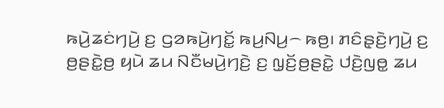ꤒꤣꤧ꤬ꤘꤢꤦꤚꤣꤧ꤬ ꤢ꤬ ꤞꤤꤒꤣꤧ꤬ꤚꤢꤩ꤭ ꤒꤣ꤬ꤡꤣ꤬꤮ ꤒꤥ꤬꤯ ꤊꤢꤨꤔ꤫ꤢꤧ꤬ꤚꤣꤧ꤬ ꤢ꤬ ꤥ꤬ꤔꤢꤧ꤭ꤥ꤬ ꤟꤣꤧ ꤘꤣ ꤡꤢꤪꤗꤣꤧ꤬ꤚꤢꤧ꤬ ꤢ꤬ ꤜ꤫ꤢꤩ꤬ꤥ꤬ꤔꤢꤧ꤭ ꤓꤢꤧ꤬ꤜꤥ꤭ ꤘꤣ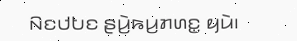ꤡꤢꤓꤝꤢ ꤔꤣꤧ꤬ꤒꤣ꤬ꤊꤛꤢ꤭ ꤟꤣꤧ꤯